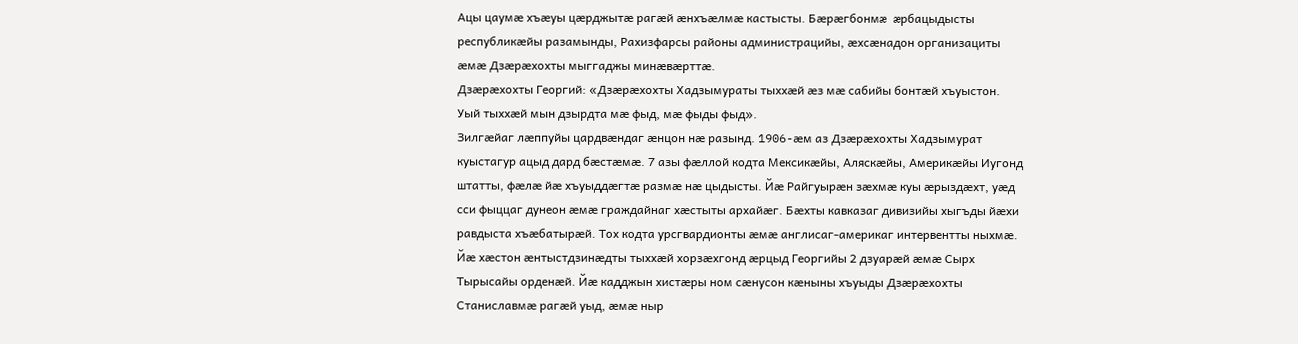Ацы цаумæ хъæуы цæрджытæ рагæй æнхъæлмæ кастысты. Бæрæгбонмæ æрбацыдысты республикæйы разамынды, Рахизфарсы районы администрацийы, æхсæнадон организациты æмæ Дзæрæхохты мыггаджы минæвæрттæ.
Дзæрæхохты Георгий: «Дзæрæхохты Хадзымураты тыххæй æз мæ сабийы бонтæй хъуыстон. Уый тыххæй мын дзырдта мæ фыд, мæ фыды фыд».
Зилгæйаг лæппуйы цардвæндаг æнцон нæ разынд. 1906-æм аз Дзæрæхохты Хадзымурат куыстагур ацыд дард бæстæмæ. 7 азы фæллой кодта Мексикæйы, Аляскæйы, Америкæйы Иугонд штатты, фæлæ йæ хъуыддæгтæ размæ нæ цыдысты. Йæ Райгуырæн зæхмæ куы æрыздæхт, уæд сси фыццаг дунеон æмæ граждайнаг хæстыты архайæг. Бæхты кавказаг дивизийы хыгъды йæхи равдыста хъæбатырæй. Тох кодта урсгвардионты æмæ англисаг-америкаг интервентты ныхмæ. Йæ хæстон æнтыстдзинæдты тыххæй хорзæхгонд æрцыд Георгийы 2 дзуарæй æмæ Сырх Тырысайы орденæй. Йæ кадджын хистæры ном сæнусон кæныны хъуыды Дзæрæхохты Станиславмæ рагæй уыд, æмæ ныр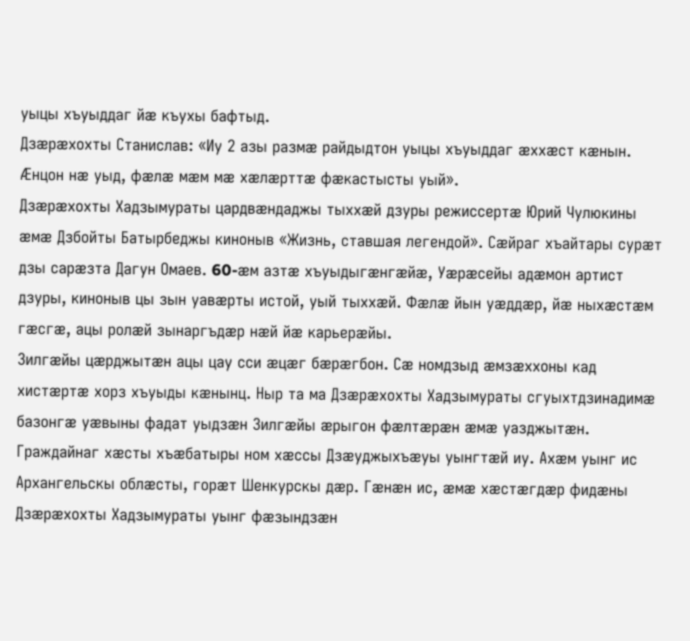уыцы хъуыддаг йæ къухы бафтыд.
Дзæрæхохты Станислав: «Иу 2 азы размæ райдыдтон уыцы хъуыддаг æххæст кæнын. Æнцон нæ уыд, фæлæ мæм мæ хæлæрттæ фæкастысты уый».
Дзæрæхохты Хадзымураты цардвæндаджы тыххæй дзуры режиссертæ Юрий Чулюкины æмæ Дзбойты Батырбеджы киноныв «Жизнь, ставшая легендой». Сæйраг хъайтары сурæт дзы сарæзта Дагун Омаев. 60-æм азтæ хъуыдыгæнгæйæ, Уæрæсейы адæмон артист дзуры, киноныв цы зын уавæрты истой, уый тыххæй. Фæлæ йын уæддæр, йæ ныхæстæм гæсгæ, ацы ролæй зынаргъдæр нæй йæ карьерæйы.
Зилгæйы цæрджытæн ацы цау сси æцæг бæрæгбон. Сæ номдзыд æмзæххоны кад хистæртæ хорз хъуыды кæнынц. Ныр та ма Дзæрæхохты Хадзымураты сгуыхтдзинадимæ базонгæ уæвыны фадат уыдзæн Зилгæйы æрыгон фæлтæрæн æмæ уазджытæн.
Граждайнаг хæсты хъæбатыры ном хæссы Дзæуджыхъæуы уынгтæй иу. Ахæм уынг ис Архангельскы облæсты, горæт Шенкурскы дæр. Гæнæн ис, æмæ хæстæгдæр фидæны Дзæрæхохты Хадзымураты уынг фæзындзæн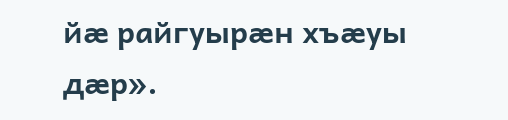йæ райгуырæн хъæуы дæр».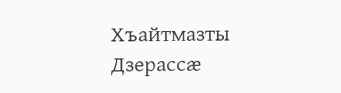Хъайтмазты Дзерассæ